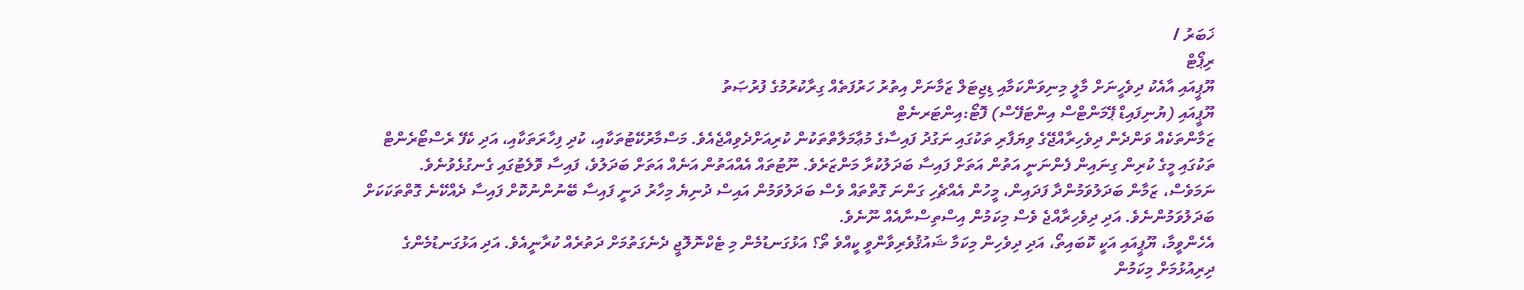ޚަބަރު /
ރިޕޯޓް
ޔޫޕީއައި އާއެކު ދިވެހީނަށް މާލީ މިނިވަންކަމާއި ޑިޖިޓަލް ޒަމާނަށް އިތުރު ހަރުފަތެއް ގިރާކުރުމުގެ ފުރުޞަތު
ޔޫޕީއައި (ޔުނިފައިޑް ޕޭމަންޓްސް އިންޓަފޭސް) ފޮޓޯ:އިންޓަރނެޓް
ޒަމާންތަކެއް ވަންދެން ދިވެހިރާއްޖޭގެ ވިޔަފާރި ތަކުގައި ނަގުދު ފައިސާގެ މުޢާމަލާތްތަކުން ކުރިއަށްދެވިއްޖެއެވެ. މަސްމާރުކޭޓުތަކާއި، ކުދި ފިހާރަތަކާއި، އަދި ކެފޭ ރެސްޓޯރެންޓް ތަކުގައި މީގެ ކުރިން ގިނައިން ފެންނަނީ އަތުން އަތަށް ފައިސާ ބަދަލުކުރާ މަންޒަރެވެ. ނޫޓުތައް އެއްއަތުން އަނެއް އަތަށް ބަދަލުވެ، ފައިސާ ވޮލެޓުގައި ގެނގުޅެވުނެވެ.
ނަމަވެސް، ޒަމާން ބަދަލުވަމުންދާ ފަދައިން، މީހުން އެއްޗެހި ގަންނަ ގޮތްތައް ވެސް ބަދަލުވަމުން އައިސް ދުނިޔެ މިހާރު ދަނީ ފައިސާ ބޭނުންނުކޮށް ފައިސާ ދެއްކޭނެ ގޮތްތަކަކަށް ބަދަލުވަމުންނެވެ. އަދި ދިވެހިރާއްޖެ ވެސް މިކަމުން އިސްތިސްނާއެއް ނޫނެވެ.
އެހެންވީމާ، ޔޫޕީއައި އަކީ ކޮބައިތޯ، އަދި ދިވެހިން މިކަމާ ޝައުޤުވެރިވާންވީ ކީއްވެ ތޯ؟ އަޅުގަނޑުމެން މި ޓެކްނޮލޮޖީ ދެނެގަތުމަށް ދަތުރެއް ކުރާނީއެވެ. އަދި އަޅުގަނޑުމެންގެ ދިރިއުޅުމަށް މިކަމުން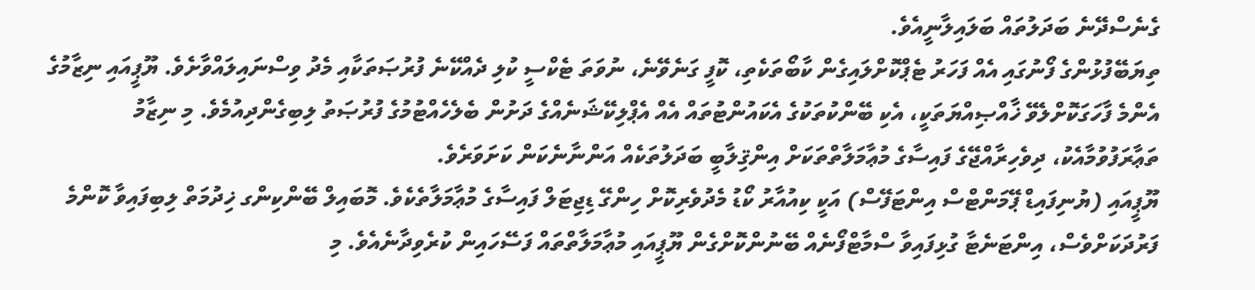ގެނެސްދޭނެ ބަދަލުތައް ބަލައިލާނީއެވެ.
ތިޔަބޭފުޅުންގެ ފޯނުގައި އެއް ފަހަރު ޓެޕްކޮށްލައިގެން ކާބޯތަކެތި، ކޮފީ ގަނެވޭނެ، ނުވަތަ ޓެކްސީ ކުލި ދެއްކޭނެ ފުރުޞަތަކާއި މެދު ވިސްނައިލައްވާށެވެ. ޔޫޕީއައި ނިޒާމުގެ އެންމެ ފާހަގަކޮށްލެވޭ ޚާއްޞިއްޔަތަކީ، އެކި ބޭންކުތަކުގެ އެކައުންޓުތައް އެއް އެޕްލިކޭޝަނެއްގެ ދަށުން ބެލެހެއްޓުމުގެ ފުރުޞަތު ލިބިގެންދިއުމެވެ. މި ނިޒާމު ތަޢާރަފުވުމާއެކު، ދިވެހިރާއްޖޭގެ ފައިސާގެ މުޢާމަލާތްތަކަށް އިންޤިލާބީ ބަދަލުތަކެއް އަންނާނެކަން ކަށަވަރެވެ.
ޔޫޕީއައި (ޔުނިފައިޑް ޕޭމަންޓްސް އިންޓަފޭސް) އަކީ ކިއުއާރު ކޯޑު މެދުވެރިކޮށް ހިންގޭ ޑިޖިޓަލް ފައިސާގެ މުޢާމަލާތެކެވެ. މޮބައިލް ބޭންކިންގ ޚިދުމަތް ލިބިފައިވާ ކޮންމެ ފަރުދަކަށްވެސް، އިންޓަނެޓާ ގުޅިފައިވާ ސްމާޓްފޯނެއް ބޭނުންކޮށްގެން ޔޫޕީއައި މުޢާމަލާތްތައް ފަސޭހައިން ކުރެވިދާނެއެވެ. މި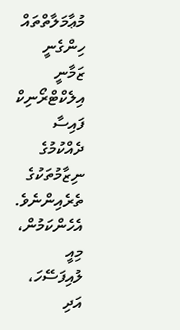މުޢާމަލާތްތައް ހިންގެނީ ޒަމާނީ އިލެކްޓްރޯނިކް ފައިސާ ދެއްކުމުގެ ނިޒާމުތަކުގެ ތެރެއިންނެވެ. އެހެންކަމުން، މިއީ ލުއިފަސޭހަ، އަދި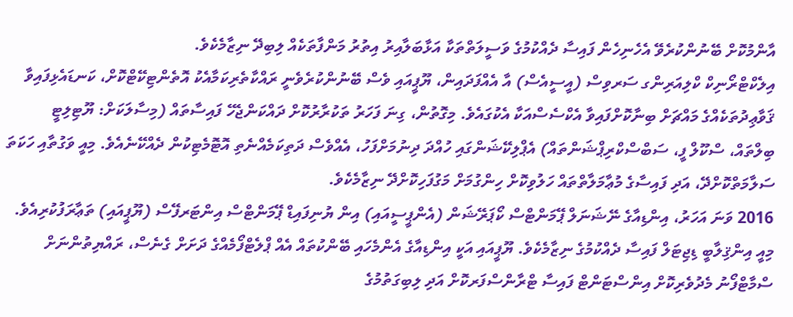އާންމުކޮށް ބޭނުންކުރެވޭ އެހެނިހެން ފައިސާ ދެއްކުމުގެ ވަސީލަތްތަކާ އަޅާބަލާއިރު އިތުރު މަންފާތަކެއް ލިބިދޭ ނިޒާމެކެވެ.
އިލެކްޓްރޯނިކް ކްލިއަރިންގ ސަރވިސް (އީސީއެސް) އާ އެއްފަދައިން، ޔޫޕީއައި ވެސް ބޭނުންކުރެވެނީ ރައްކާތެރިކަމާއެކު އޮތެންޓިކޭޓްކޮށް، ކަނޑައެޅިފައިވާ ޤަވާޢިދުތަކެއްގެ މައްޗަށް ބިނާކޮށްފައިވާ އެކްސެސްއަކާ އެކުގައެވެ. މިގޮތުން، ގިނަ ފަހަރު ތަކުރާރުކޮށް ދައްކަންޖެހޭ ފައިސާތައް (މިސާލަކަށް: ޔޫޓިލިޓީ ބިލްތައް، ސްކޫލް ފީ، ސަބްސްކްރިޕްޝަންތައް) އެޕްލިކޭޝަންގައި ހުއްދަ ދިނުމަށްފަހު، އެއްވެސް ދަތިކަމެއްނެތި އޮޓޮމެޓިކުން ދެއްކޭނެއެވެ. މިއީ ވަގުތާއި ހަކަތަ ސަލާމަތްކޮށްދޭ، އަދި ފައިސާގެ މުޢާމަލާތްތައް ހަލުވިކޮށް ހިންގުމަށް މަގުފަހިކޮށްދޭ ނިޒާމެކެވެ.
2016 ވަނަ އަހަރު، އިންޑިއާގެ ނޭޝަނަލް ޕޭމަންޓްސް ކޯޕަރޭޝަން (އެންޕީސީއައި) އިން ޔުނިފައިޑް ޕޭމަންޓްސް އިންޓަރފޭސް (ޔޫޕީއައި) ތަޢާރަފުކުރިއެވެ. މިއީ އިންޤިލާބީ ޑިޖިޓަލް ފައިސާ ދެއްކުމުގެ ނިޒާމެކެވެ. ޔޫޕީއައި އަކީ އިންޑިއާގެ އެންމެހައި ބޭންކުތައް އެއް ޕްލެޓްފޯމެއްގެ ދަށަށް ގެނެސް، ރައްޔިތުންނަށް ސްމާޓްފޯނު މެދުވެރިކޮށް އިންސްޓަންޓް ފައިސާ ޓްރާންސްފަރކޮށް އަދި ލިބިގަތުމުގެ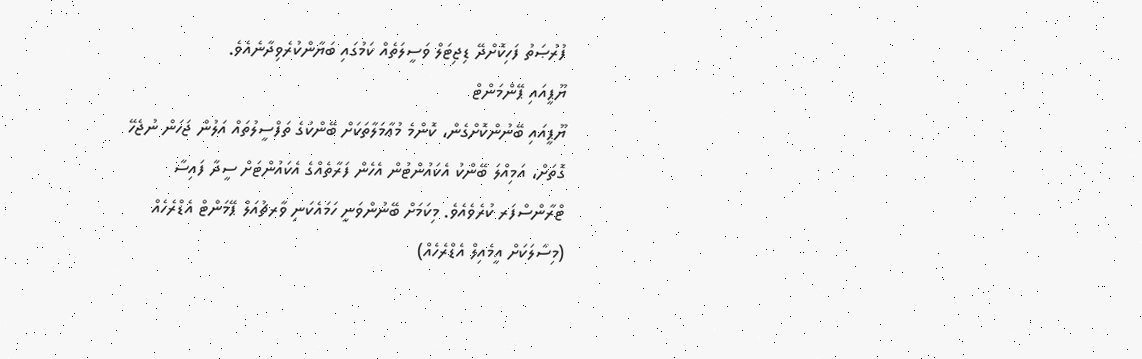ފުރުޞަތު ފަހިކޮށްދޭ ޑިޖިޓަލް ވަސީލަތެއް ކަމުގައި ބަޔާންކުރެވިދާނެއެވެ.
ޔޫޕީއައި ޕޭންމަންޓް
ޔޫޕީއައި ބޭނުންކޮށްގެން، ކޮންމެ މުޢާމަލާތަކަށް ބޭންކުގެ ތަފްސީލުތައް އަލުން ޖަހަން ނުޖެހޭ ގޮތަށް، އަމިއްލަ ބޭންކު އެކައުންޓުން އެހެން ފަރާތެއްގެ އެކައުންޓަށް ސީދާ ފައިސާ ޓްރާންސްފަރ ކުރެވެއެވެ. މިކަމަށް ބޭނުންވަނީ ހަމައެކަނި ވާރޗުއަލް ޕޭމަންޓް އެޑްރެހެއް (މިސާލަކަށް އީމެއިލް އެޑްރެހެއް)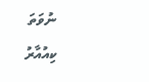ނުވަތަ ކިއުއާރު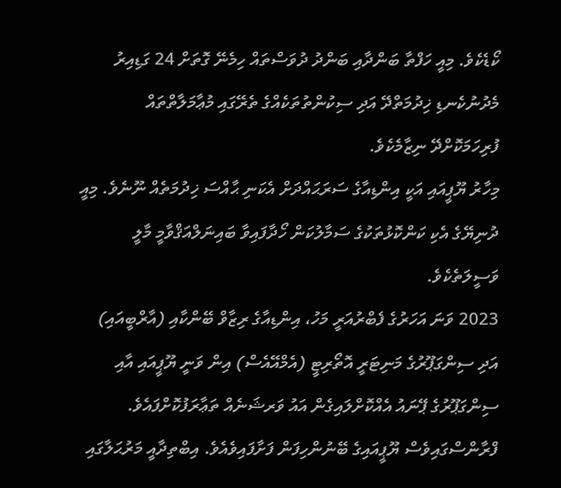ކޯޑެކެވެ. މިއީ ހަފްތާ ބަންދާއި ބަންދު ދުވަސްތައް ހިމެނޭ ގޮތަށް 24 ގަޑިއިރު މެދުނުކެނޑި ޚިދުމަތްދޭ އަދި ސިކުންތުތަކެއްގެ ތެރޭގައި މުޢާމަލާތްތައް ފުރިހަމަކޮށްދޭ ނިޒާމެކެވެ.
މިހާރު ޔޫޕީއައި އަކީ އިންޑިއާގެ ސަރަޙައްދަށް އެކަނި ޙާއްސަ ޚިދުމަތެއް ނޫނެވެ. މިއީ ދުނިޔޭގެ އެކި ކަންކޮޅުތަކުގެ ސަމާލުކަން ހޯދާފައިވާ ބައިނަލްއަޤްވާމީ މާލީ ވަސީލަތެކެވެ.
2023 ވަނަ އަހަރުގެ ފެބްރުއަރީ މަހު، އިންޑިއާގެ ރިޒާވް ބޭންކާއި (އާރްބީއައި) އަދި ސިންގަޕޫރުގެ މަނިޓަރީ އޮތޯރިޓީ (އެމްއޭއެސް) އިން ވަނީ ޔޫޕީއައި އާއި ސިންގަޕޫރުގެ ޕޭނައު އެއްކޮށްލައިގެން އައު ވަރޝަނެއް ތަޢާރަފުކޮށްފައެވެ. ފްރާންސްގައިވެސް ޔޫޕީއައިގެ ބޭނުންހިފަން ފަށާފައިވެއެވެ. އިބްތިދާއީ މަރުޙަލާގައި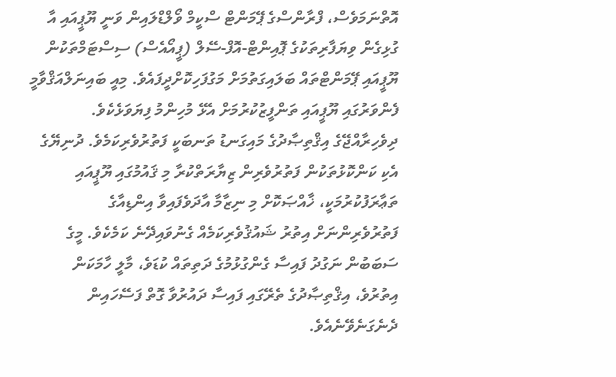އޮތްނަމަވެސް، ފްރާންސްގެ ޕޭމަންޓް ސްކީމް ވޯލްޑްލައިން ވަނީ ޔޫޕީއައި އާ ގުޅިގެން ވިޔަފާރިތަކުގެ ޕޮއިންޓް-އޮފް-ސޭލް (ޕީއޯއެސް) ސިސްޓަމްތަކުން ޔޫޕީއައި ޕޭމަންޓްތައް ބަލައިގަތުމަށް މަގުފަހިކޮށްދީފައެވެ. މިއީ ބައިނަލްއަޤްވާމީ ފެންވަރުގައި ޔޫޕީއައި ތަންފީޒުކުރުމަށް އެޅޭ މުހިންމު ފިޔަވަޅެކެވެ.
ދިވެހިރާއްޖޭގެ އިޤްތިޞާދުގެ މައިގަނޑު ތަނބަކީ ފަތުރުވެރިކަމެވެ. ދުނިޔޭގެ އެކި ކަންކޮޅުތަކުން ފަތުރުވެރިން ޒިޔާރަތްކުރާ މި ޤައުމުގައި ޔޫޕީއައި ތަޢާރަފުކުރުމަކީ، ޚާއްޞަކޮށް މި ނިޒާމާ އާދަވެފައިވާ އިންޑިއާގެ ފަތުރުވެރިންނަށް އިތުރު ޝައުޤުވެރިކަމެއް ގެނުވައިދޭނެ ކަމެކެވެ. މީގެ ސަބަބުން ނަގުދު ފައިސާ ގެންގުޅުމުގެ ދަތިތައް ކުޑަވެ، މާލީ ހާމަކަން އިތުރުވެ، އިޤްތިޞާދުގެ ތެރޭގައި ފައިސާ ދައުރުވާ ގޮތް ފަސޭހައިން ދެނެގަނެވޭނެއެވެ.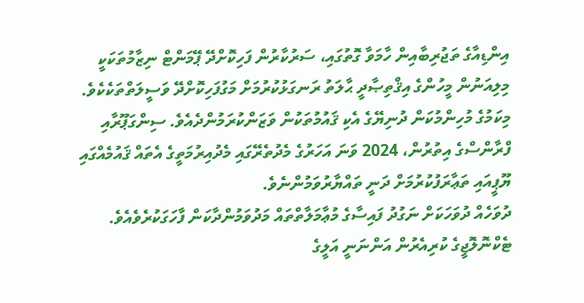އިންޑިއާގެ ތަޖުރިބާއިން ހާމަވާ ގޮތުގައި، ސަރުކާރުން ފަހިކޮށްދޭ ޕޭމަންޓް ނިޒާމުތަކަކީ މިލިއަނުން މީހުންގެ އިޤްތިޞާދީ ޙާލަތު ރަނގަޅުކުރުމަށް މަގުފަހިކޮށްދޭ ވަސީލަތްތަކެކެވެ. މިކަމުގެ މުހިންމުކަން ދުނިޔޭގެ އެކި ޤައުމުތަކުން ވަޒަންކުރަމުންދެއެވެ. ސިންގަޕޫރާއި ފްރާންސްގެ އިތުރުން، 2024 ވަނަ އަހަރުގެ މެދުތެރޭގައި މެދުއިރުމަތީގެ އެތައް ޤައުމެއްގައި ޔޫޕީއައި ތަޢާރަފުކުރުމަށް ދަނީ ތައްޔާރުވަމުންނެވެ.
ދުވަހެއް ދުވަހަކަށް ނަގުދު ފައިސާގެ މުޢާމަލާތްތައް މަދުވަމުންދާކަން ފާހަގަކުރެވެއެވެ. ޓެކްނޮލޮޖީގެ ކުރިއެރުން އަންނަނީ އަލީގެ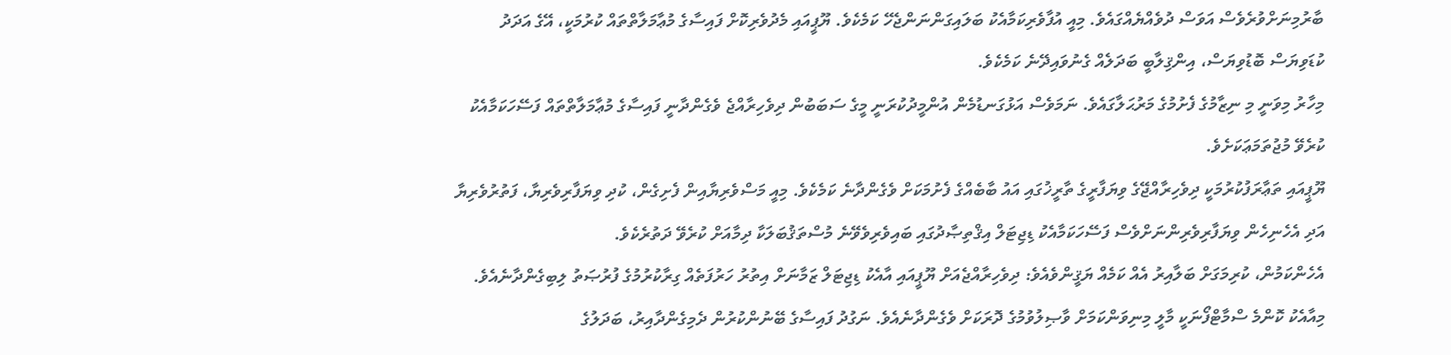ބާރުމިނަށްވުރެވެސް އަވަސް ދުވެއްޔެއްގައެވެ. މިއީ އުފާވެރިކަމާއެކު ބަލައިގަންނަންޖެހޭ ކަމެކެވެ. ޔޫޕީއައި މެދުވެރިކޮށް ފައިސާގެ މުޢާމަލާތްތައް ކުރުމަކީ، އޭގެ އަދަދު ކުޑަވިޔަސް ބޮޑުވިޔަސް، އިންޤިލާބީ ބަދަލެއް ގެނުވައިދޭނެ ކަމެކެވެ.
މިހާރު މިވަނީ މި ނިޒާމުގެ ފެށުމުގެ މަރުޙަލާގައެވެ. ނަމަވެސް އަޅުގަނޑުމެން އުންމީދުކުރަނީ މީގެ ސަބަބުން ދިވެހިރާއްޖެ ވެގެންދާނީ ފައިސާގެ މުޢާމަލާތްތައް ފަސޭހަކަމާއެކު ކުރެވޭ މުޖުތަމަޢަކަށެވެ.
ޔޫޕީއައި ތަޢާރަފުކުރުމަކީ ދިވެހިރާއްޖޭގެ ވިޔަފާރީގެ ތާރީޚުގައި އައު ބާބެއްގެ ފެށުމަކަށް ވެގެންދާނެ ކަމެކެވެ. މިއީ މަސްވެރިޔާއިން ފެށިގެން، ކުދި ވިޔަފާރިވެރިޔާ، ފަތުރުވެރިޔާ އަދި އެހެނިހެން ވިޔަފާރިވެރިންނަށްވެސް ފަސޭހަކަމާއެކު ޑިޖިޓަލް އިޤްތިޞާދުގައި ބައިވެރިވެވޭނެ މުސްތަޤުބަލަކާ ދިމާއަށް ކުރެވޭ ދަތުރެކެވެ.
އެހެންކަމުން، ކުރިމަގަށް ބަލާއިރު އެއް ކަމެއް ޔަޤީންވެއެވެ: ދިވެހިރާއްޖެއަށް ޔޫޕީއައި އާއެކު ޑިޖިޓަލް ޒަމާނަށް އިތުރު ހަރުފަތެއް ގިރާކުރުމުގެ ފުރުޞަތު ލިބިގެންދާނެއެވެ. މިއާއެކު ކޮންމެ ސްމާޓްފޯނަކީ މާލީ މިނިވަންކަމަށް ވާޞިލުވުމުގެ ދޮރަކަށް ވެގެންދާނެއެވެ. ނަގުދު ފައިސާގެ ބޭނުންކުރުން ދެމިގެންދާއިރު، ބަދަލުގެ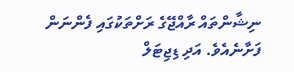ނިޝާންތައް ރާއްޖޭގެ ރަށްތަކުގައި ފެންނަން ފަށާނެއެވެ. އަދި ޑިޖިޓަލް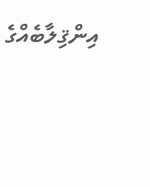އިންޤިލާބެއްގެ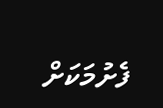ފެށުމަކަށް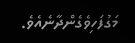މަގުފަހިވެގެންދާނެއެވެ.